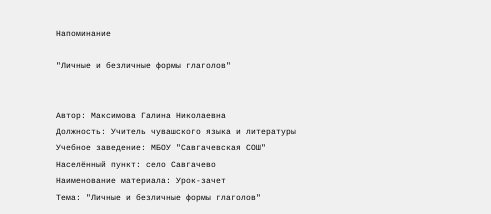Напоминание

"Личные и безличные формы глаголов"


Автор: Максимова Галина Николаевна
Должность: Учитель чувашского языка и литературы
Учебное заведение: МБОУ "Савгачевская СОШ"
Населённый пункт: село Савгачево
Наименование материала: Урок-зачет
Тема: "Личные и безличные формы глаголов"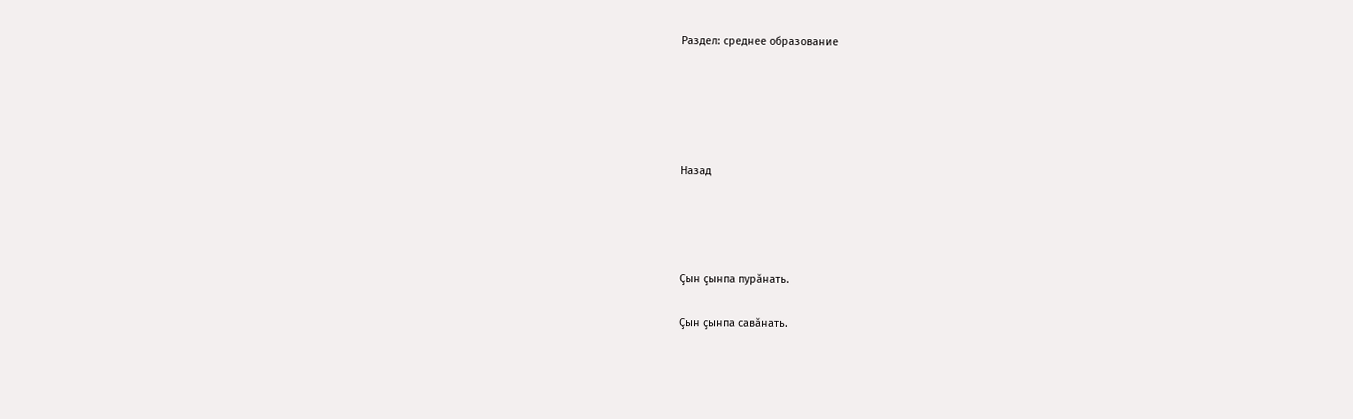Раздел: среднее образование





Назад




Çын çынпа пурăнать.

Çын çынпа савăнать.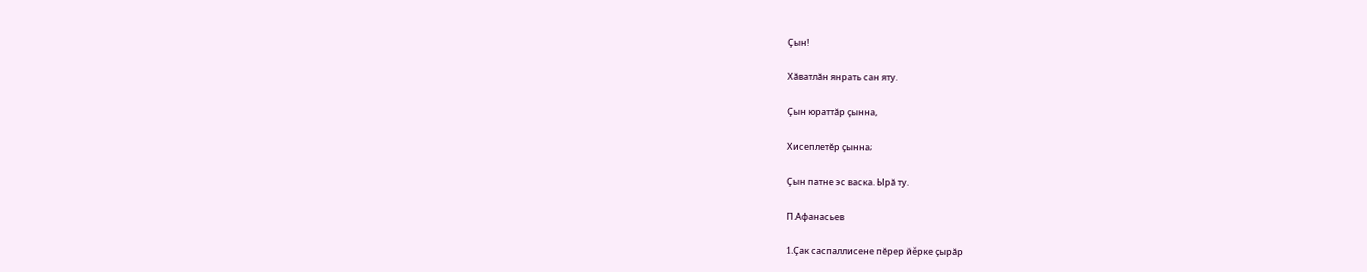Çын!

Хăватлăн янрать сан яту.

Çын юраттăр çынна,

Хисеплетĕр çынна;

Çын патне эс васка. Ырă ту.

П.Афанасьев

1.Çак саспаллисене пĕрер йěрке çырăр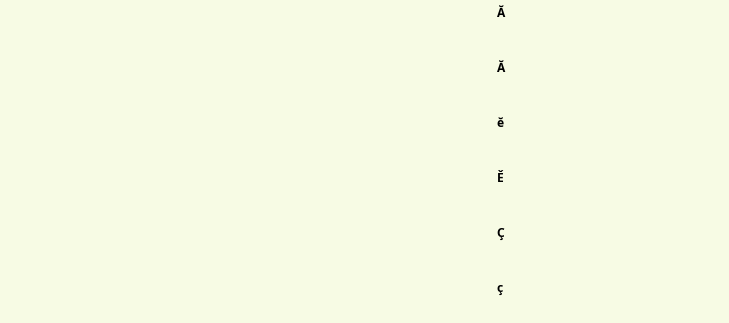Ă

Ă

ĕ

Ě

Ç

ç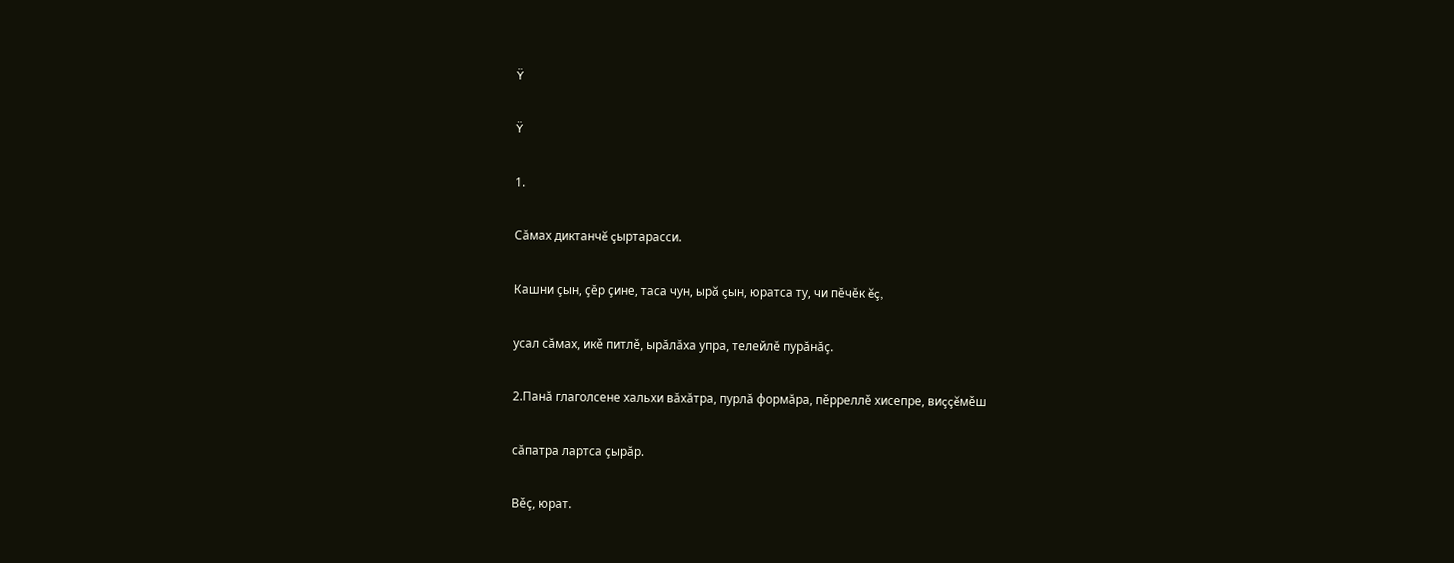Ÿ

Ÿ

1.

Сăмах диктанчĕ çыртарасси.

Кашни çын, çĕр çине, таса чун, ырă çын, юратса ту, чи пĕчĕк ĕç,

усал сăмах, икě питлě, ырăлăха упра, телейлĕ пурăнăç.

2.Панă глаголсене хальхи вăхăтра, пурлă формăра, пěрреллě хисепре, виççěмěш

сăпатра лартса çырăр.

Вěç, юрат.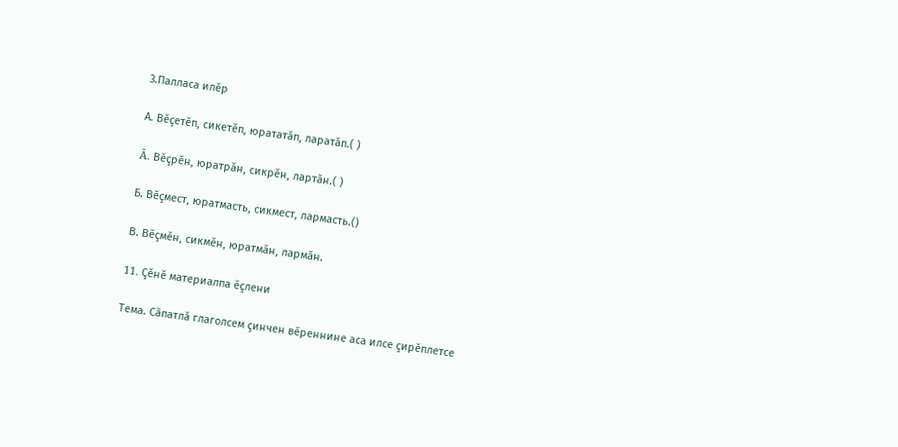3.Палласа илěр

А. Вěçетěп, сикетěп, юрататăп, ларатăп.( )

Ă. Вěçрěн, юратрăн, сикрěн, лартăн.( )

Б. Вěçмест, юратмасть, сикмест, лармасть.()

В. Вěçмěн, сикмěн, юратмăн, лармăн.

11. Çěнě материалпа ěçлени

Тема. Сăпатлă глаголсем çинчен вĕреннине аса илсе çирĕплетсе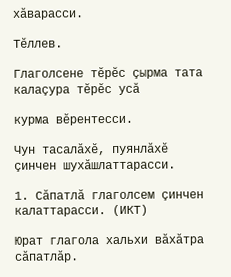хăварасси.

Тĕллев.

Глаголсене тĕрĕс çырма тата калаçура тĕрĕс усă

курма вĕрентесси.

Чун тасалăхĕ, пуянлăхĕ çинчен шухăшлаттарасси.

1. Сăпатлă глаголсем çинчен калаттарасси. (ИКТ)

Юрат глагола хальхи вăхăтра сăпатлăр.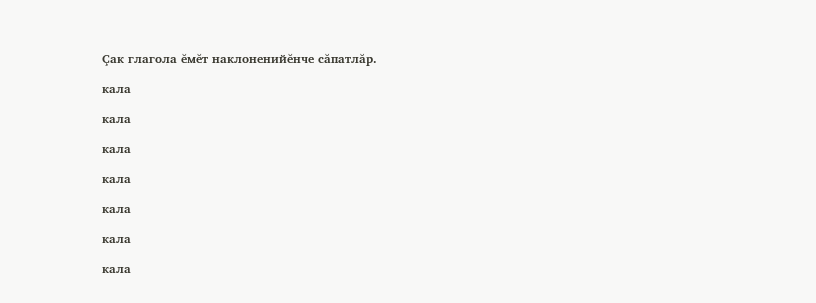Çак глагола ĕмĕт наклоненийĕнче сăпатлăр.

кала

кала

кала

кала

кала

кала

кала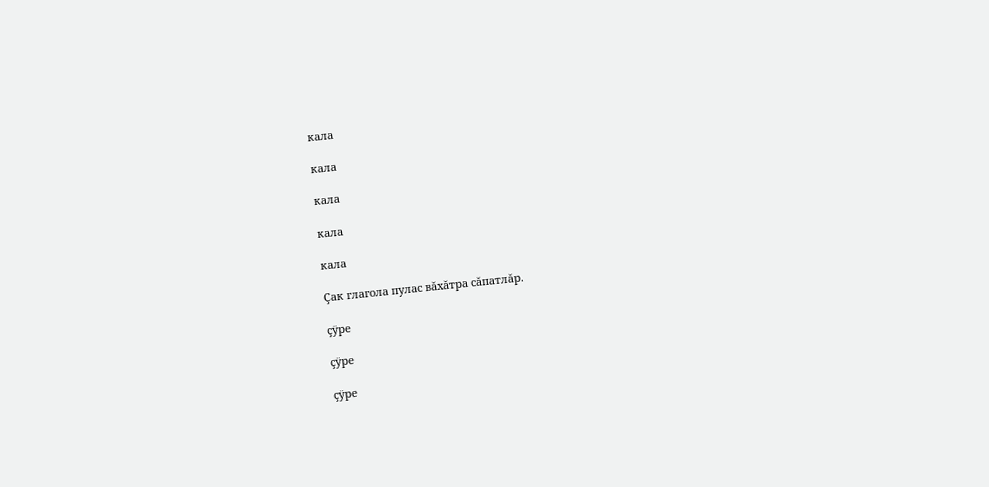кала

кала

кала

кала

кала

Çак глагола пулас вăхăтра сăпатлăр.

çÿре

çÿре

çÿре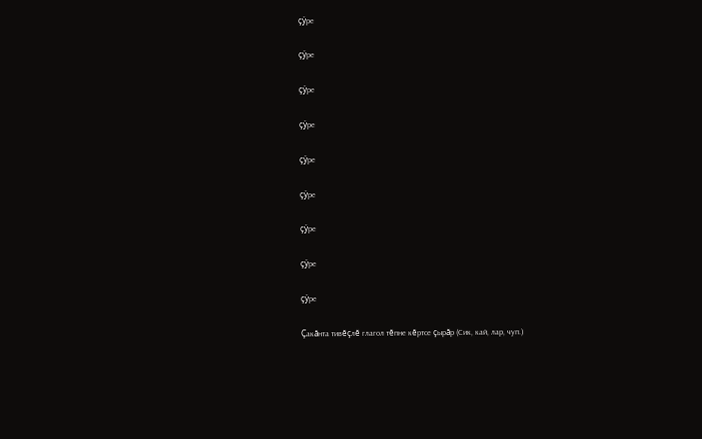çÿре

çÿре

çÿре

çÿре

çÿре

çÿре

çÿре

çÿре

çÿре

Çакăнта тивĕçлĕ глагол тĕпне кĕртсе çырăр (Сик, кай, лар, чуп.)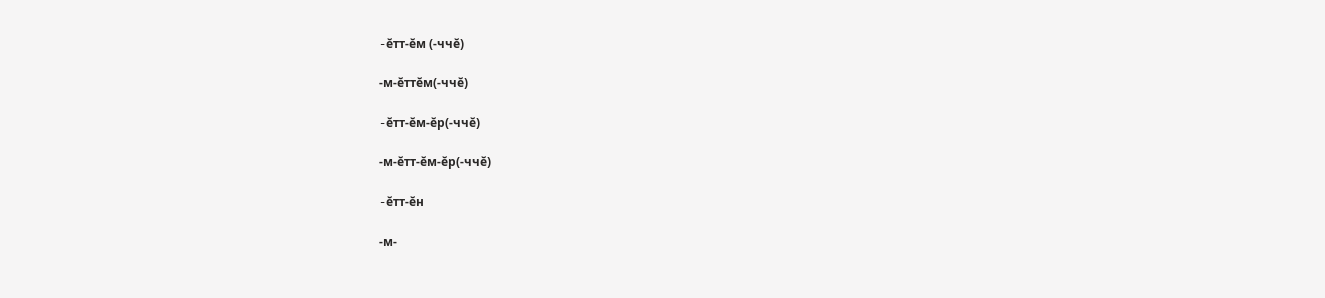-ĕтт-ĕм (-ччĕ)

-м-ĕттĕм(-ччĕ)

-ĕтт-ĕм-ĕр(-ччĕ)

-м-ĕтт-ĕм-ĕр(-ччĕ)

-ĕтт-ĕн

-м-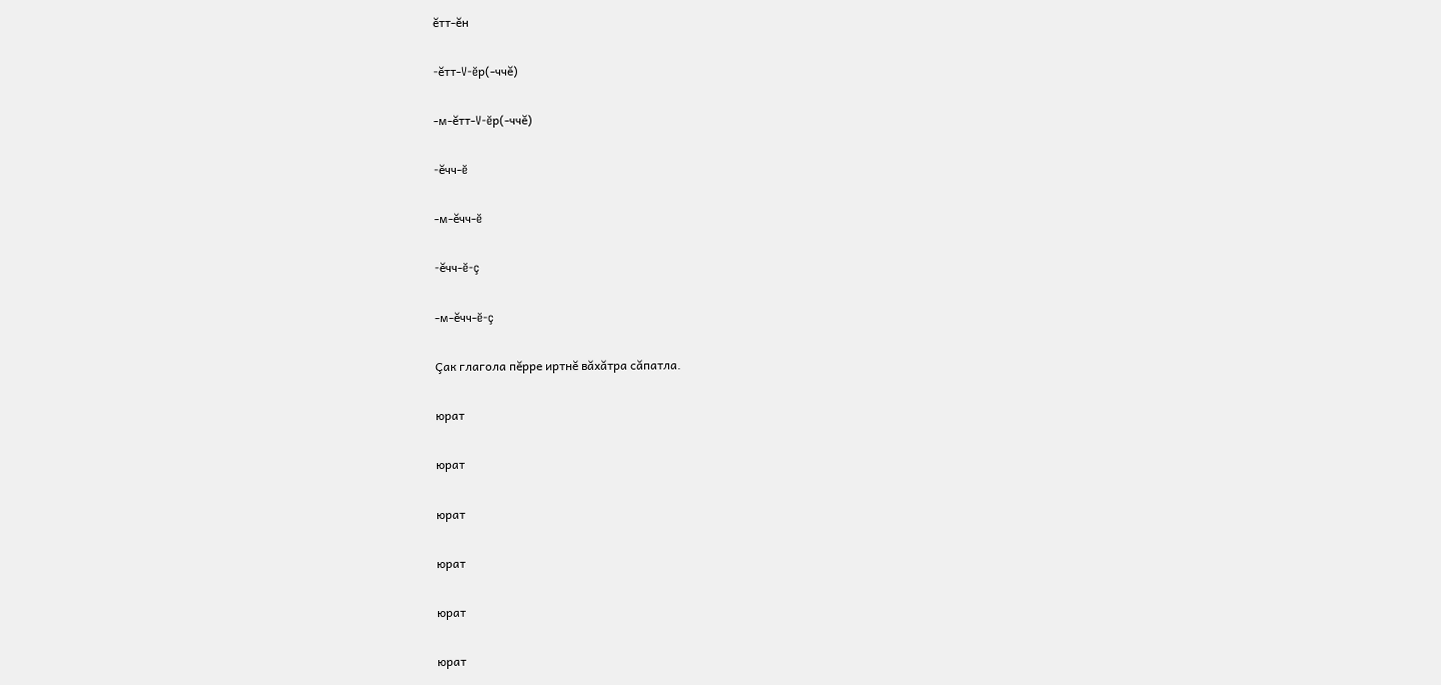ĕтт-ĕн

-ĕтт-V-ĕр(-ччĕ)

-м-ĕтт-V-ĕр(-ччĕ)

-ĕчч-ĕ

-м-ĕчч-ĕ

-ĕчч-ĕ-ç

-м-ĕчч-ĕ-ç

Çак глагола пĕрре иртнĕ вăхăтра сăпатла.

юрат

юрат

юрат

юрат

юрат

юрат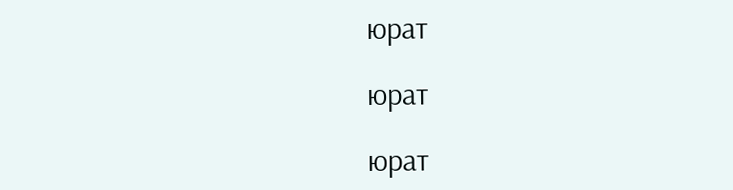юрат

юрат

юрат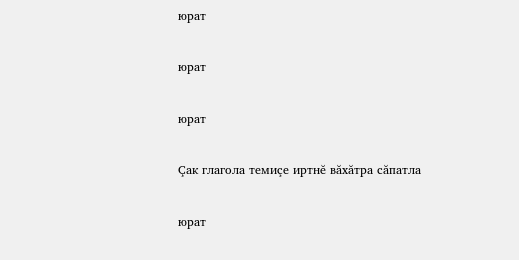юрат

юрат

юрат

Çак глагола темиçе иртнĕ вăхăтра сăпатла

юрат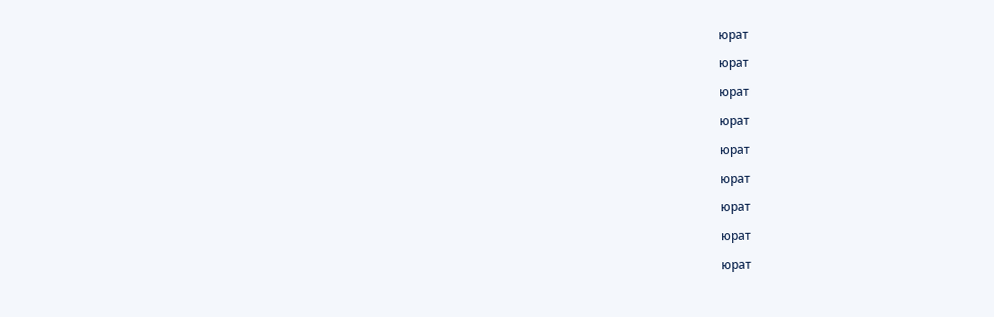юрат

юрат

юрат

юрат

юрат

юрат

юрат

юрат

юрат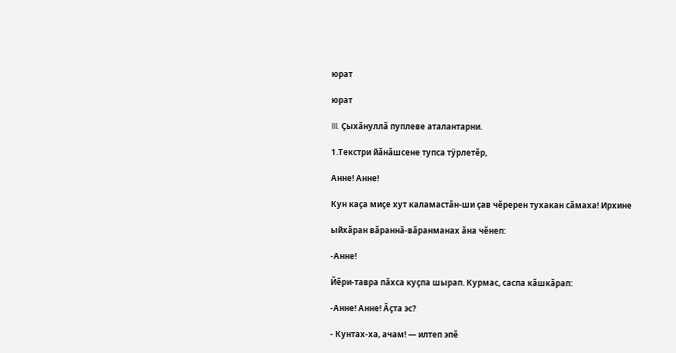юрат

юрат

III. Çыхăнуллă пуплеве аталантарни.

1.Текстри йăнăшсене тупса тÿрлетĕр,

Анне! Анне!

Кун каçа миçе хут каламастăн-ши çав чĕререн тухакан сăмаха! Ирхине

ыйхăран вăраннă-вăранманах ăна чĕнеп:

-Анне!

Йĕри-тавра пăхса куçпа шырап. Курмас, саспа кăшкăрап:

-Анне! Анне! Ăçта эс?

- Кунтах-ха, ачам! — илтеп эпĕ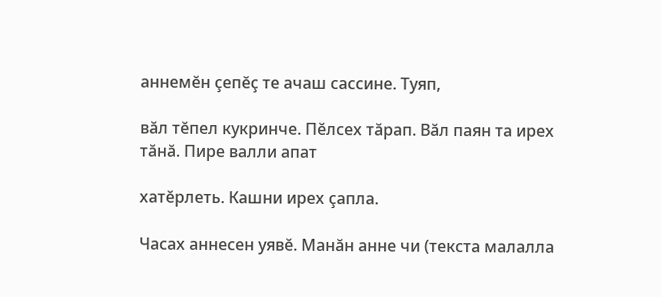аннемĕн çепĕç те ачаш сассине. Туяп,

вăл тĕпел кукринче. Пĕлсех тăрап. Вăл паян та ирех тăнă. Пире валли апат

хатĕрлеть. Кашни ирех çапла.

Часах аннесен уявĕ. Манăн анне чи (текста малалла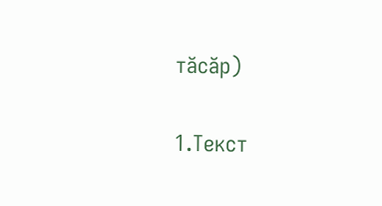тăсăр)

1.Текст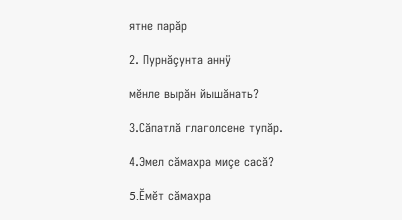ятне парăр

2. Пурнăçунта аннÿ

мĕнле вырăн йышăнать?

3.Сăпатлă глаголсене тупăр.

4.Эмел сăмахра миçе сасă?

5.Ĕмĕт сăмахра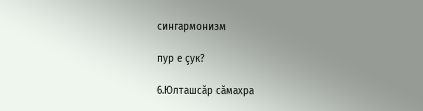сингармонизм

пур е çук?

6.Юлташсăр сăмахра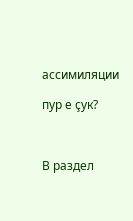ассимиляции

пур е çук?



В раздел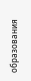образования